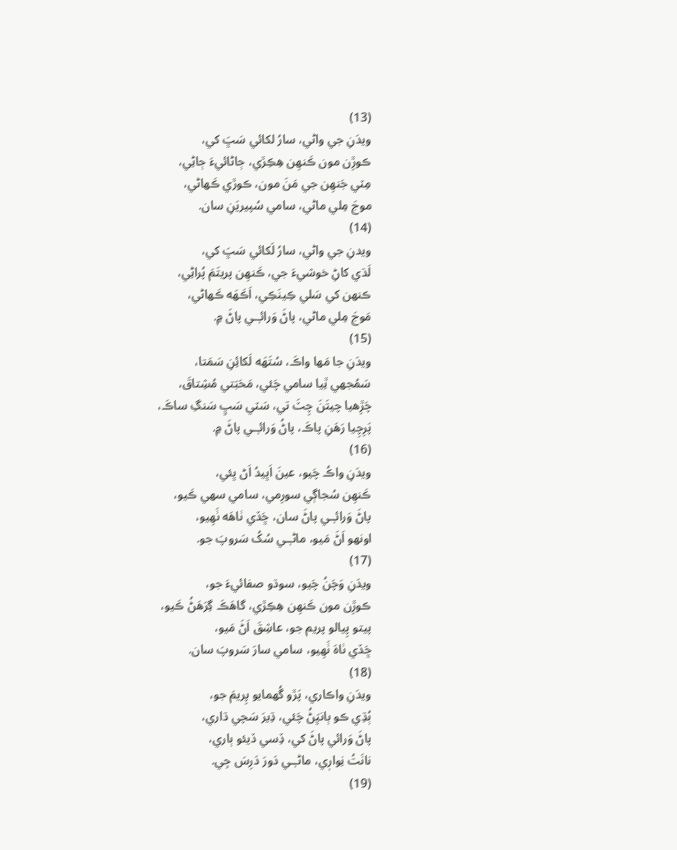(13)
ويدَنِ جي واڻي، سارُ لکائي سَڀَ کي،
ڪوڙِن مون ڪَنهِن هِڪِڙي، ڄاڻائيءَ ڄاڻِي،
مِٽي جَنهِن جي مَنَ مون، ڪوڙي ڪَهاڻي،
موجَ مِلي ماڻي، سامي سُپيريَنِ سان.
(14)
ويدنِ جي واڻي، سارُ لَکائي سَڀَ کي،
لَڌي کاڻِ خوشيءَ جي، ڪَنهِن پريتَمَ پُراڻِي،
ڪنهن کي سَلي ڪِينَڪِي، اَڪَهَه ڪَهاڻي،
مَوجَ مِلي ماڻي، پاڻَ وَرائـٖـي پاڻَ ۾.
(15)
ويدَنِ جا مَها واڪَ، سُتَهَه لَکائِنِ سَمَتا،
سَمُجهي ٿِيا سامي چَئي، مَحَبَتي مُشِتاقَ،
چَڙِهيا چيتَنَ چِٽَ تي، سَٽي سَڀِ سَنگِ ساڪَ،
پَرِچِيا رَهَنِ پاڪَ، پاڻُ وَرائـٖـي پاڻَ ۾.
(16)
ويدَنِ واڪُ چَيو، عينَ اَڀيدُ اَڻ ڀئي،
ڪَنهِن سُجاڳي سورِمي، سامي سهي ڪَيو،
پاڻَ وَرائـٖـي پاڻَ سان، ڇَڏي ٺاهَه ٺَهِيو،
اونهو اَڻَ مَيو، ماڻـٖـي سُکُ سَروپَ جو.
(17)
ويدَنِ وَچَنُ چَيو، سوڌو صفائيءَ جو،
ڪوڙِن مون ڪَنهِن هِڪِڙي، گاهَڪَ گِرَهَڻُ ڪَيو،
پيتو پِيالو پريم جو، عاشِقَ اَڻَ مَيو،
ڇَڏي ٺاهَ ٺَهِيو، سامي سارَ سَروپَ سان.
(18)
ويدَنِ واڪاري، پَڙو گُهمايو پِريمَ جو،
ٻُڌِي ڪو ٻانڀَڻُ چَئي، ڌِيرَ سَچي ڌاري،
پاڻَ وَرائي پاڻَ کي، ڏِسي ڏيئو ٻاري،
نانَتُ نِوارٖي، ماڻـٖـي دَورَ دَرِسَ جِي.
(19)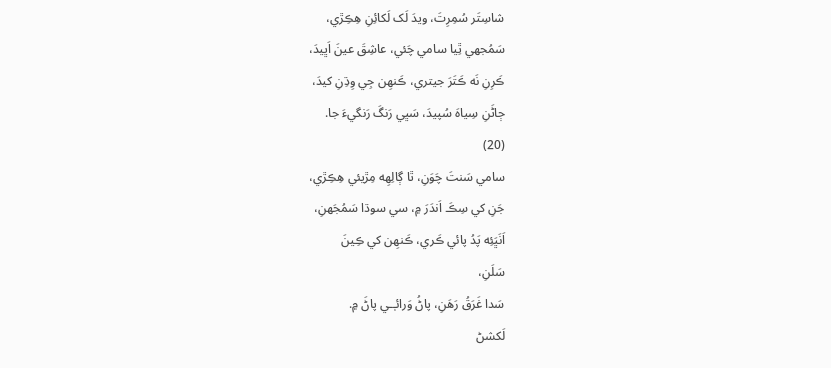شاسِتَر سُمِرِتَ، ويدَ لَک لَکائِنِ هِڪِڙي،
سَمُجهي ٿِيا سامي چَئي، عاشِقَ عينَ اَڀيدَ،
ڪَرِنِ نَه ڪَتَرَ جيتري، ڪَنهِن جِي وِڌِنِ کيدَ،
ڄاڻَنِ سِياهَ سُپيدَ، سَڀي رَنگَ رَنگيءَ جا.
(20)
سامي سَنتَ چَوَنِ، ٿا ڳالِهِه مِڙيئي هِڪِڙي،
جَنِ کي سِڪَ اَندَرَ ۾، سي سوڌا سَمُجَهنِ،
اَنَڀَئِه پَدُ پائي ڪَري، ڪَنهِن کي ڪِينَ
سَلَنِ،
سَدا غَرَقُ رَهَنِ، پاڻُ وَرائـٖـي پاڻَ ۾.
لَکشڻ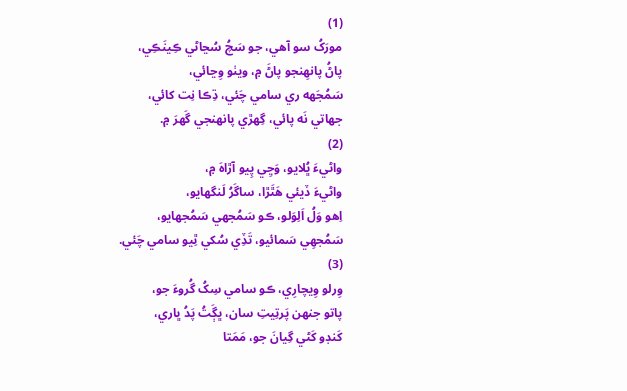(1)
مورَکُ سو آهي، جو سَچُ سُڃاڻي ڪِينَڪِي،
پاڻُ پانهِنجو پاڻَ ۾، ويٺو وِڃائي،
سَمُجَهه ري سامي چَئي، ڌِڪا نِت کائي،
جهاتي نَه پائي، گِهڙي پانهنجي گَهرَ ۾.
(2)
واڻيءَ ڀُلايو، وَڃِي پِيو آڙاهَ ۾،
واڻيءَ ڏيئي هَٿَڙا، ساگَرُ لَنگهايو،
اِهو وَلُ اَلِوَلو، ڪو سَمُجهي سَمُجهايو،
سَمُجهِي سَمائيو، تَڏِي سُکي ٿِيو سامي چَئي.
(3)
وِرلو وِيچارِي، ڪو سامي سِکُ گُروءَ جو،
پاتو جنهن پَرتِيتِ سان، ڀڳَتُ پَدُ ڀاري،
کَنڊو کَڻي گِيانَ جو، مَمَتا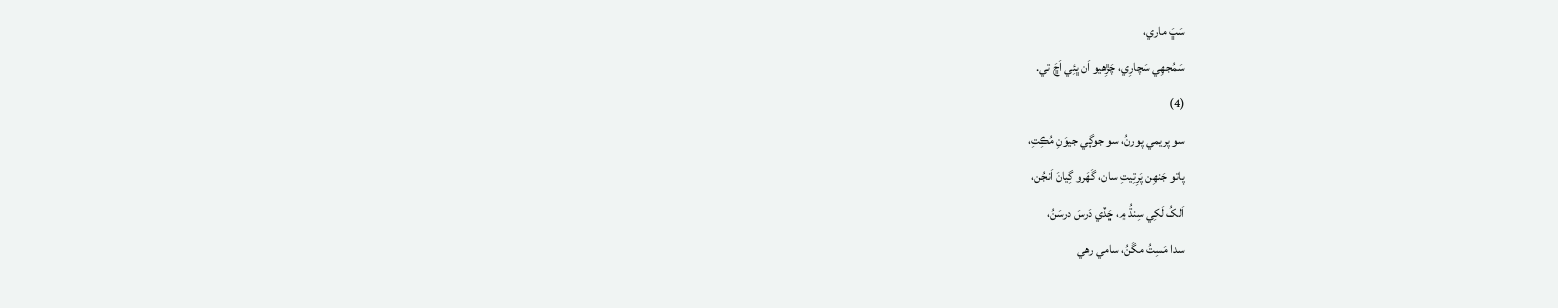سَڀَ ماري،
سَمُجهِي سَچارِي، چَڙِهيو اَن ڀئِي اَڇَ تي.
(4)
سو پريمي پورنُ، سو جوڳي جيوَنِ مُڪِتِ،
پاتو جَنهِن پَرِتِيتِ سان، گَهَرو گِيانَ اَنجُن،
اَلکُ لَکِي سِنڌُ ۾، ڇَڏي دَرسَ درسَنُ،
سدا مَسِتُ مگَنُ، سامي رهي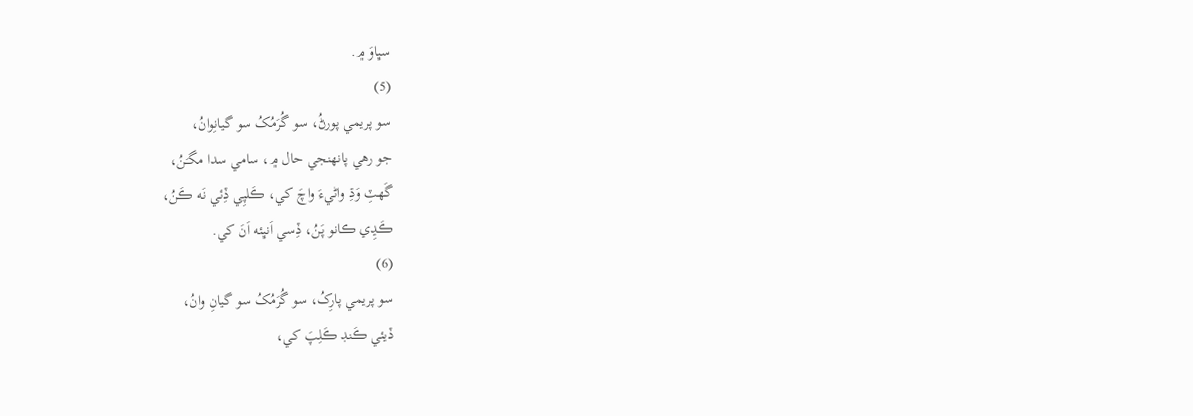سڀاوَ ۾.
(5)
سو پريمي پورڻُ، سو گُرَمُکُ سو گيانِوانُ،
جو رهي پانهنجي حال ۾، سامي سدا مگـَنُ،
گَهٽِ وَڌِ واڻيءَ واچَ کي، ڪَلپِي ڏِئي نَه ڪَنُ،
ڪَڍِي ڪانو پَنُ، ڏِسي اَنڀئه اَنَ کي.
(6)
سو پريمي پارِکُ، سو گُرَمُکُ سو گيانِ وانُ،
ڏيئي ڪَنڊ ڪَلِپَ کي،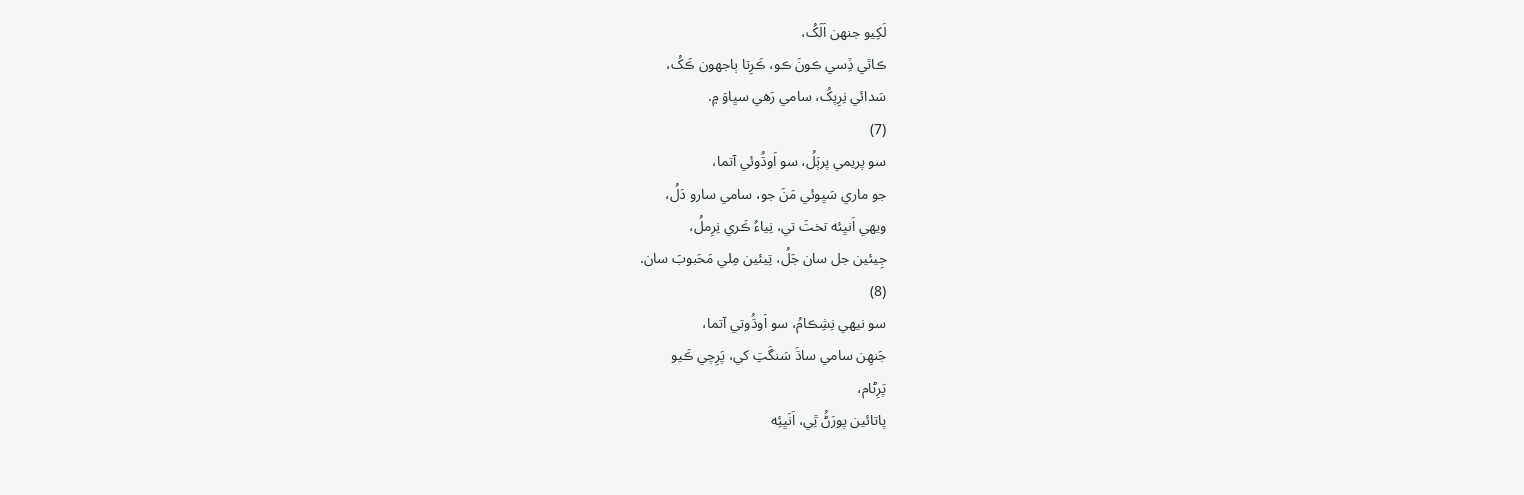لَکِيو جنهن اَلَکُ،
ڪاٿي ڏِسي ڪونَ ڪو، ڪَرِتا ٻاجهون ڪَکُ،
سَدائي نِرِپکُ، سامي رَهي سڀاوَ ۾.
(7)
سو پريمي پرٻَلُ، سو اَوڌُوئي آتما،
جو ماري سَڀوئي مَنَ جو، سامي سارو دَلُ،
ويهي اَنڀئه تختَ تي، نِياءُ ڪَري نِرِملُ،
جِيئين جل سان جَلُ، تِيئين مِلي مَحَبوبَ سان.
(8)
سو نيهي نِشِڪامُ، سو اَوڌُوتي آتما،
جَنهِن سامي ساڌَ سَنگَتِ کي، پَرِچي ڪَيو
پَرِڻام،
پاتائين پورَڻُ ٿِي، اَنَڀئِه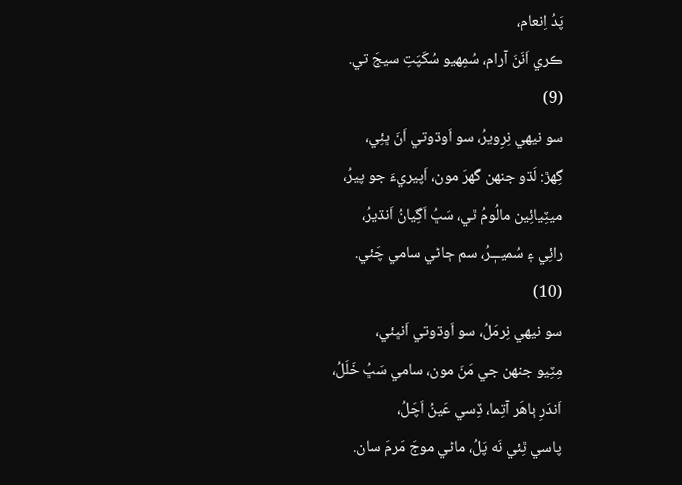پَدُ اِنعام،
ڪري اَنَنَ آرام، سُمِهيو سُکَپَتِ سيجَ تي.
(9)
سو نيهي نِرِويرُ، سو اَوڌوتي اَنَ ڀئِي،
گِهڙ: لَڌو جنهن گَهرَ مون، اَپيريءَ جو پيرُ،
ميٽِيائِين مالُومُ ٿي، سَڀُ اَگِيانُ اَنڌيرُ،
رائِي ۽ سُميــٖـرُ، سم ڄاڻي سامي چَئي.
(10)
سو نيهي نِرمَلُ، سو اَوڌوتي اَنڀئي،
مِٽِيو جنهن جي مَنَ مون، سامي سَڀُ خَلَلُ،
اَندَرِ ٻاهَر آتِما، ڏِسي عَينُ اَچَلُ،
پاسي ٿِئي نَه پَلُ، ماڻي موجَ مَرمَ سان.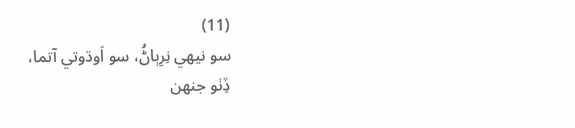(11)
سو نيهي نِرِٻاڻُ، سو اَوڌوتي آتما،
ڏِٺو جنهن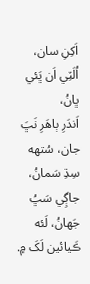اَکِنِ سان، اُلَٽِي اَن ڀَئي ڀانُ،
اَندَرِ ٻاهَرِ نَڀَ جان، سُتهه سِڌِ سَمانُ،
جاڳِي سَڀُ جَهانُ، لَئه ڪَيائين لَکَ ۾.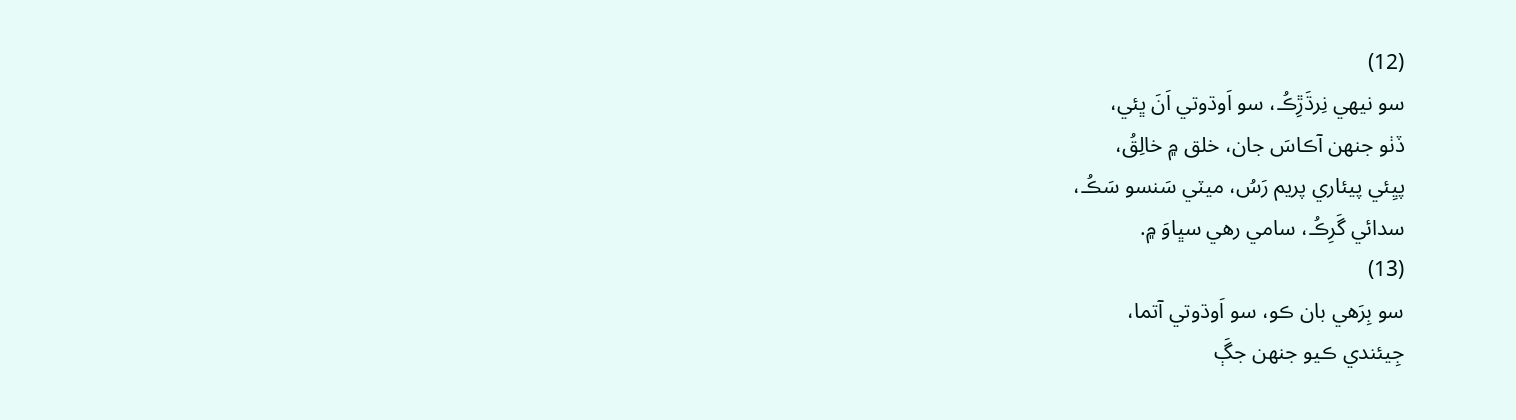(12)
سو نيهي نِرڌَڙِڪُ، سو اَوڌوتي اَنَ ڀئي،
ڏٺو جنهن آڪاسَ جان، خلق ۾ خالِقُ،
پيِئي پيئاري پريم رَسُ، ميٽي سَنسو سَڪُ،
سدائي گَرِڪُ، سامي رهي سڀاوَ ۾.
(13)
سو بِرَهي بان ڪو، سو اَوڌوتي آتما،
جِيئندي ڪيو جنهن جڳَ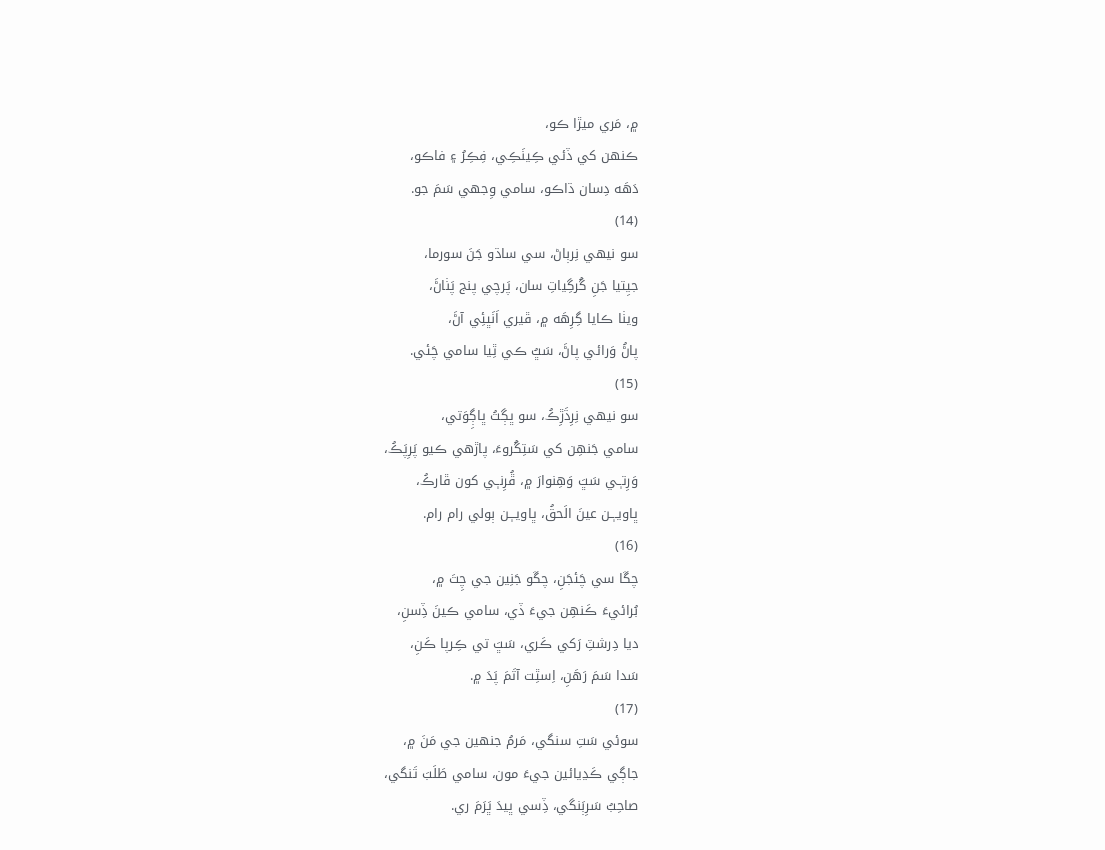۾، مَري ميڙا ڪو،
ڪنهن کي ڏئي ڪِينَڪِي، فِڪِرُ ۽ فاڪو،
دَهَه دِسان ڌاڪو، سامي وِجهي سَمَ جو.
(14)
سو نيهي نِرٻاڻ، سي ساڌو جَنَ سورما،
جيِتيا جَنِ گُرگِياتِ سان، پَرچي پنج پَٺاڻَ،
ويٺا ڪايا گِرِهَه ۾، ڦيري اَنَڀئِي آڻَ،
پاڻُ وَرائي پاڻَ، سَڀُ ڪي ٿِيا سامي چَئي.
(15)
سو نيهي نِرِڌَڙِڪُ، سو ڀڳتُ ڀاڳِوَتي،
سامي جَنهِن کي سَتِگُروءَ، پاڙهي ڪيو پَرِپَڪُ،
وَرِتـٖـي سَڀَ وَهِنوارَ ۾، ڦُرِنـٖـي کون ڦارڪُ،
ڀاويــٖـن عينَ الَحقُ، ڀاويــٖـن ٻولي رام رام.
(16)
چڱا سي چَئجَنِ، چڱو جَنِين جي چِتَ ۾،
بُرائيءَ ڪَنهِن جيءَ ڏي، سامي ڪينَ ڏِسنِ،
ديا دِرشٽِ رَکي ڪَري، سَڀَ تي ڪِرپا ڪَنِ،
سَدا سَمَ رَهَنِ، اِسٿِت آتَمَ پَدَ ۾.
(17)
سوئي سَتِ سنگي، مَرمُ جنهين جي مَنَ ۾،
جاڳي ڪَڍيائين جيءَ مون، سامي طَلَبَ تَنگي،
صاحِبُ سَرِٻَنگي، ڏِسي ڀيدَ ڀَرَمَ ري.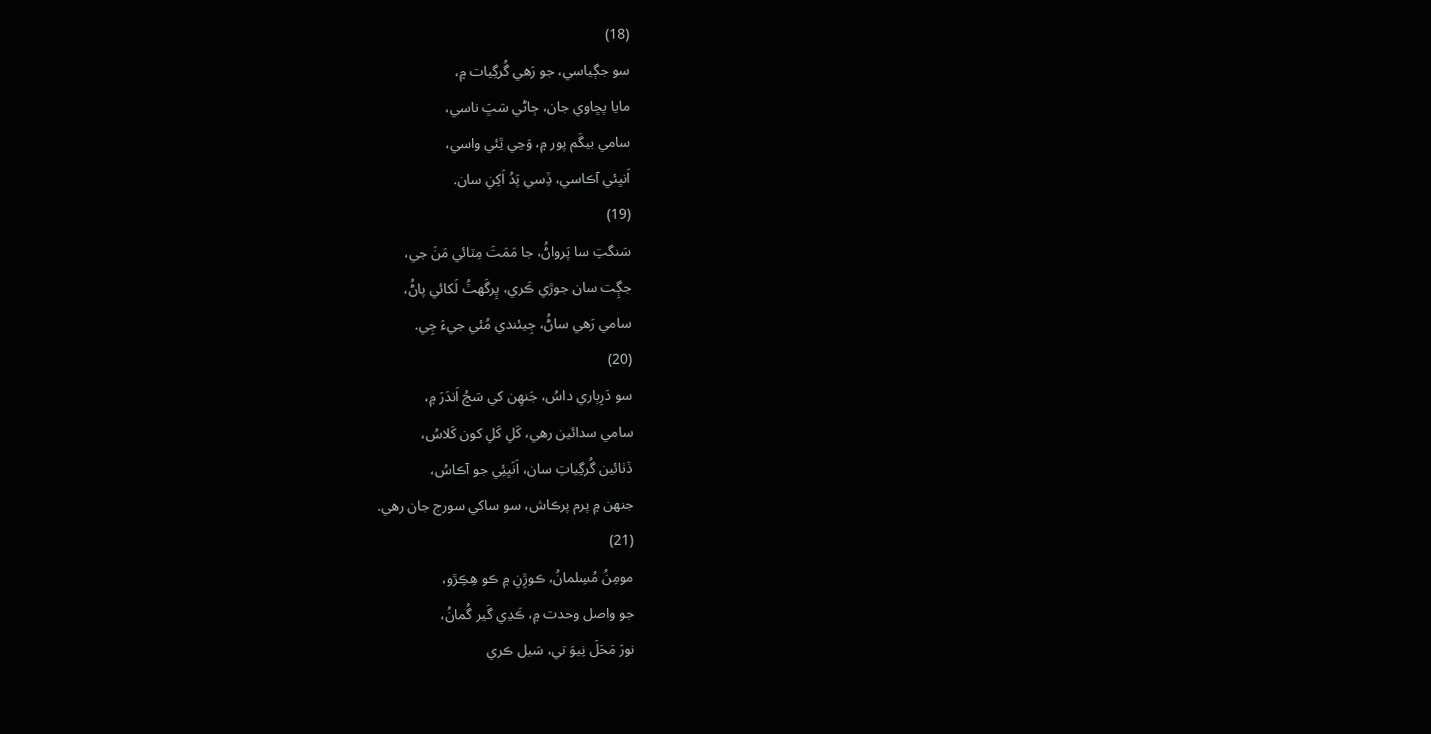(18)
سو جڳياسي، جو رَهي گُرگِيات ۾،
مايا پڇاوي جان، ڄاڻي سَڀَ ناسي،
سامي بيگَم پور ۾، وَڃي ٿِئي واسي،
اَنڀئي آڪاسي، ڏِسي پَدُ اَکِنِ سان.
(19)
سَنگتِ سا پَرواڻُ، جا مَمَتَ مِٽائي مَنَ جي،
جڳِت سان جوڙي ڪَري، پِرگَهٽُ لَکائي پاڻُ،
سامي رَهي ساڻُ، جِيئندي مُئي جيءَ جِي.
(20)
سو دَرِٻاري داسُ، جَنهِن کي سَچُ اَندَرَ ۾،
سامي سدائين رهي، کَلِ کَلِ کون کَلاسُ،
ڏٺائين گُرگِياتِ سان، اَنَڀئِي جو آڪاسُ،
جنهن ۾ پرم پرڪاش، سو ساکي سورج جان رهي.
(21)
مومِنُ مُسِلمانُ، ڪوڙِنِ ۾ ڪو هِڪِڙو،
جو واصل وحدت ۾، ڪَڍي گَير گُمانُ،
نورَ مَحَلَ نِيوَ تي، سَيل ڪري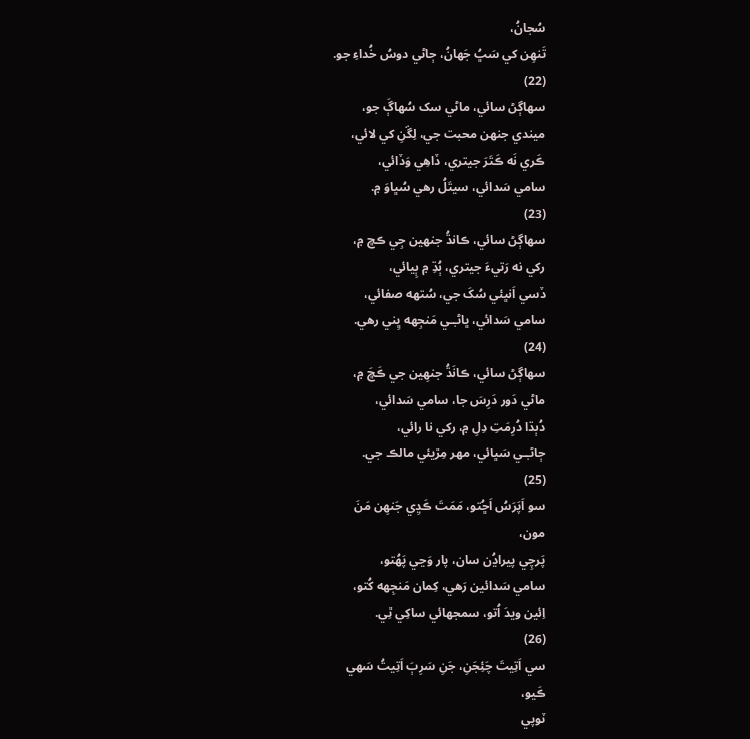سُجانُ،
تَنهِن کي سَڀُ جَهانُ، ڄاڻي دوسُ خُداءِ جو.
(22)
سهاڳڻ سائي، ماڻي سک سُهاڳَ جو،
ميندي جنهن محبت جي، لِڱنِ کي لائي،
ڪَري نَه ڪَتَرَ جيتري، ڏاهِي وَڏائي،
سامي سَدائي، سيتَلُ رهي سُڀاوَ ۾.
(23)
سهاڳڻ سائي، ڪانڌُ جنهين جِي ڪڇ ۾،
رکي نه رَتيءَ جيتري، ٻُڌِ ۾ ٻِيائي،
ڏسي اَنڀئي سُکَ جي، سُتهه صفائي،
سامي سَدائي، ڀاڻـٖـي مَنجِهه ڀِني رهي.
(24)
سهاڳڻ سائي، ڪانَڌُ جنهِين جي ڪَڇَ ۾،
ماڻي دَور دَرِسَ جا، سامي سَدائي،
دُٻڌا دُرِمَتِ دِلِ ۾، رکي نا رائي،
ڄاڻـٖـي سَڀائي، مهر مِڙيئي مالڪ جي.
(25)
سو اَپَرَسُ اَڇُتو، مَمَتَ ڪَڍِي جَنهِن مَنَ
مون،
پَرچِي پيراڍُن سان، پار وَڃي پَهُتو،
سامي سَدائين رَهي، کِمان مَنجِهه کُتو،
اِئين ويدَ اُتو، سمجهائي ساکِي ٿِي.
(26)
سي اَتِيتَ چَئِجَنِ، جَنِ سَرِٻَ اَتِيتُ سَهي
ڪَيو،
ٽوپي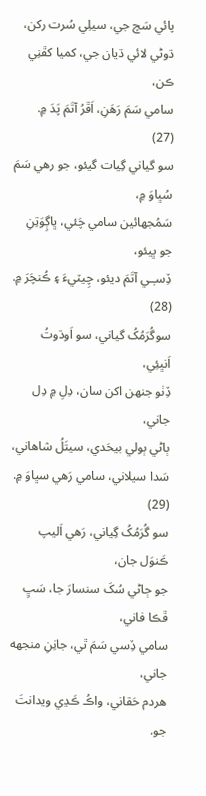پائي سَچ جي، سيلِي سُرت رکن،
ڌوڻي لائي ڌيان جي، کميا کڦنِي ڪن،
سامي سَمَ رَهَنِ، اَڦرُ آتَمَ پَدَ ۾.
(27)
سو گياني گِيات گيئو، جو رهي سَمَ سُڀاوَ ۾،
سَمُجهائين سامي چَئي، ڀاڳِوَتِنِ جو ڀيئو،
ڏِسـٖـي آتَمَ ديئو، چِيٽيءَ ۽ ڪُنچَرَ ۾.
(28)
سوگُرَمُکُ گياني، سو اَوڌوتُ اَنڀئِي،
ڏِٺو جنهن اکن سان، دِلِ ۾ دِل جاني،
ٻاڻي ٻولي بيحَدي، سيتَلُ شاهاني،
سَدا سيلاني، سامي رَهي سڀاوَ ۾.
(29)
سو گُرَمُکُ گِياني، رَهي اَليپ ڪَنوَل جان،
جو ڄاڻي سُکَ سنسارَ جا، سَڀِ ڦڪا فاني،
سامي ڏِسي سَمَ ٿي، جانِنِ منجهه جاني،
هردم حَقاني، واڪُ ڪَڍي ويدانتَ جو.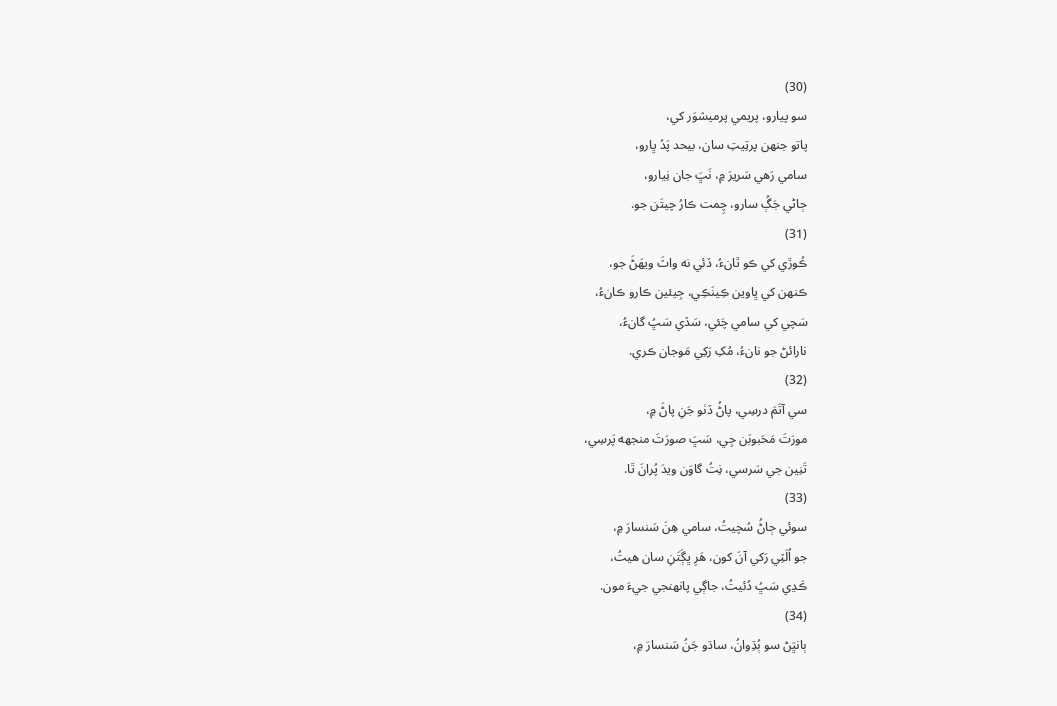(30)
سو پيارو، پريمي پرميشوَر کي،
پاتو جنهن پرتِيتِ سان، بيحد پَدُ ڀارو،
سامي رَهي سَريرَ ۾، نَڀَ جان نِيارو،
ڄاڻي جَڳُ سارو، چِمت ڪارُ چيتَن جو.
(31)
ڪُوڙي کي ڪو ٿانءُ، ڏئي نه واٽَ ويهَڻَ جو،
ڪنهن کي ڀاوين ڪِينَڪِي، جِيئين ڪارو ڪانءُ،
سَچي کي سامي چَئي، سَڏي سَڀُ گانءُ،
نارائڻ جو نانءُ، مُکِ رَکِي مَوجان ڪري.
(32)
سي آتَمَ درسِي، پاڻُ ڏٺو جَنِ پاڻَ ۾،
مورَتَ مَحَبوبَن جِي، سَڀَ صورَتَ منجهه پَرسِي،
تَنِين جي سَرسي، نِتُ گاوَن ويدَ پُرانَ ٿا.
(33)
سوئي ڄاڻُ سُچيتُ، سامي هِنَ سَنسارَ ۾،
جو اُلَٽِي رَکي آنَ کون، هَرِ ڀڳَتَنِ سان هيتُ،
ڪَڍي سَڀُ دُئيتُ، جاڳي پانهنجي جيءَ مون.
(34)
ٻانڀَڻ سو ٻُڌِوانُ، ساڌو جَنُ سَنسارَ ۾،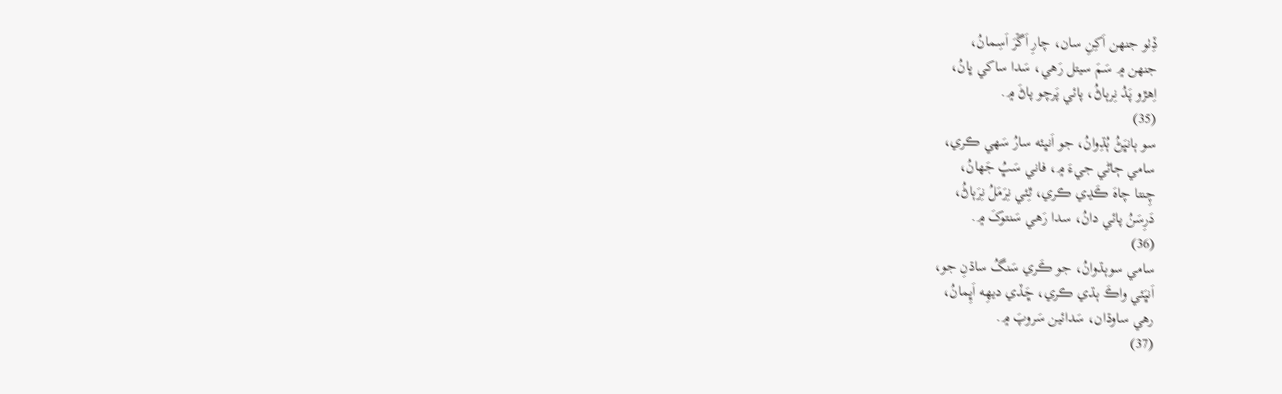ڏِٺو جنهن اَکِنِ سان، چارِ اَڱرَ اَسِمانُ،
جنهن ۾ سَمَ سيتل رَهي، سَدا ساکي ڀانُ،
اِهڙو پَدُ نِرٻاڻُ، پائي پَرچو پاڻَ ۾.
(35)
سو ٻانڀَڻُ ٻُڌِوانُ، جو اَنڀئه سارُ سَهي ڪري،
سامي ڄاڻي جيءَ ۾، فاني سَڀُ جَهانُ،
چِنتا چاهَ ڪَڍي ڪري، ٿِئي نِرَمَلُ نِرَٻاڻُ،
دَرِسَنُ پائي دانُ، سدا رَهي سَنتوکَ ۾.
(36)
سامي سوٻڌوانُ، جو ڪَري سَنگُ ساڌنِ جو،
اَنڀَئي واڪَ ٻڌي ڪري، ڇَڏي ديهِه اَڀِمانُ،
رهي ساوڌان، سَدائين سَروپَ ۾.
(37)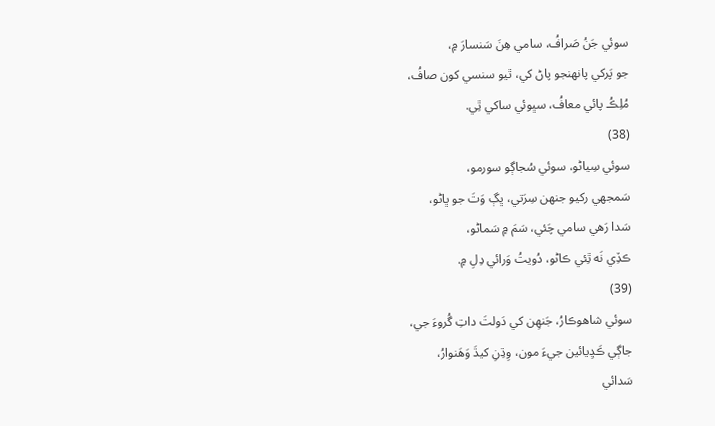سوئي جَنُ صَرافُ، سامي هِنَ سَنسارَ ۾،
جو پَرکي پانهنجو پاڻ کي، ٿيو سنسي کون صافُ،
مُلِڪُ پائي معافُ، سڀوئي ساکي ٿِي.
(38)
سوئي سِياڻو، سوئي سُجاڳو سورمو،
سَمجهي رکيو جنهن سِرَتي، ڀڳ وَتَ جو ڀاڻو،
سَدا رَهي سامي چَئي، سَمَ ۾ سَماڻو،
ڪڏِي نَه ٿِئي ڪاڻو، دُويتُ وَرائي دِلِ ۾.
(39)
سوئي شاهوڪارُ، جَنهِن کي دَولتَ داتِ گُروءَ جي،
جاڳي ڪَڍِيائين جيءَ مون، وِڌِنِ کيڌَ وَهَنوارُ،
سَدائي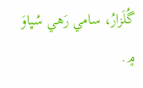گُلَزارُ، سامي رَهي سُڀاوَ ۾.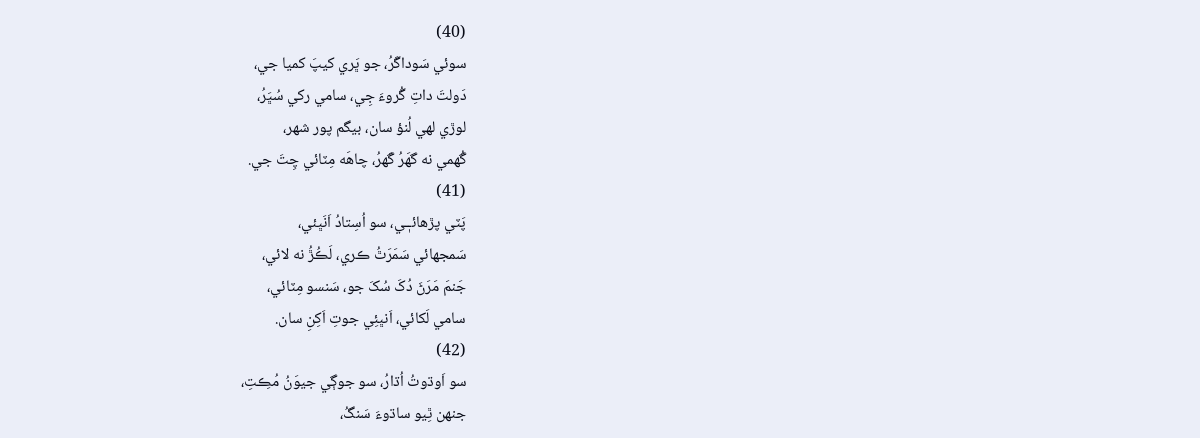(40)
سوئي سَوداگَرُ، جو ڀَري کيپَ کميا جي،
دَولتَ داتِ گُروءَ جِي، سامي رکي سُڀَرُ،
لوڙي لهي لُنؤ سان، بيگم پور شهر،
گُهمي نه گهَرُ گَهرُ، چاهَه مِٽائي چِتَ جي.
(41)
پَٽي پڙهائـٖـي، سو اُسِتادُ اَنَڀئي،
سَمجهائي سَمَرَٿُ ڪري، لَڪُڙُ نه لائي،
جَنمَ مَرَڻَ دُکَ سُکَ جو، سَنسو مِٽائي،
سامي لَکائي، اَنڀئِي جوتِ اَکِنِ سان.
(42)
سو اَوڌوتُ اُڌارُ، سو جوڳي جيوَنُ مُڪِتِ،
جنهن ٿِيو ساڌوءَ سَنگُ،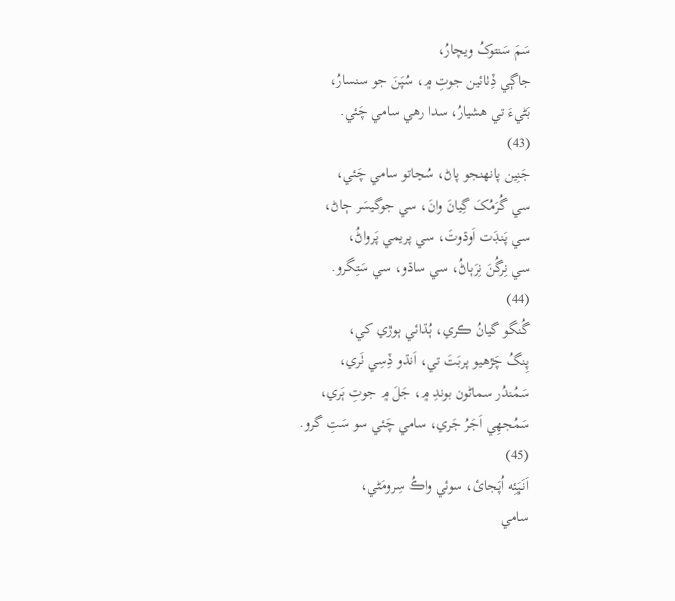سَمَ سَنتوکُ ويچارُ،
جاڳي ڏِٺائين جوتِ ۾، سُپَنَ جو سنسارُ،
بَڻيءَ تي هشيارُ، سدا رهي سامي چَئي.
(43)
جَنِين پانهنجو پاڻ، سُڃاتو سامي چَئي،
سي گُرَمُکَ گِيانَ وانَ، سي جوگيسَر ڄاڻ،
سي پَنڊَت اَوڌوتَ، سي پريمي پَرواڻُ،
سي نِرگُنَ نِرَٻاڻُ، سي ساڌو، سي سَتِگرو.
(44)
گُنگو گيانُ ڪري، ٻُڌائي ٻوڙي کي،
پِنگُ چَڙهيو پربَتَ تي، اَنڌو ڏِسِي ٺَري،
سَمُندُر سماڻون بوندِ ۾، جَلَ ۾ جوتِ ٻَري،
سَمُجهِي اَجَرُ جَري، سامي چَئي سو سَتِ گرو.
(45)
اَنَڀَئِه اُپَجائ، سوئي واڪُ سِرومَڻي،
سامي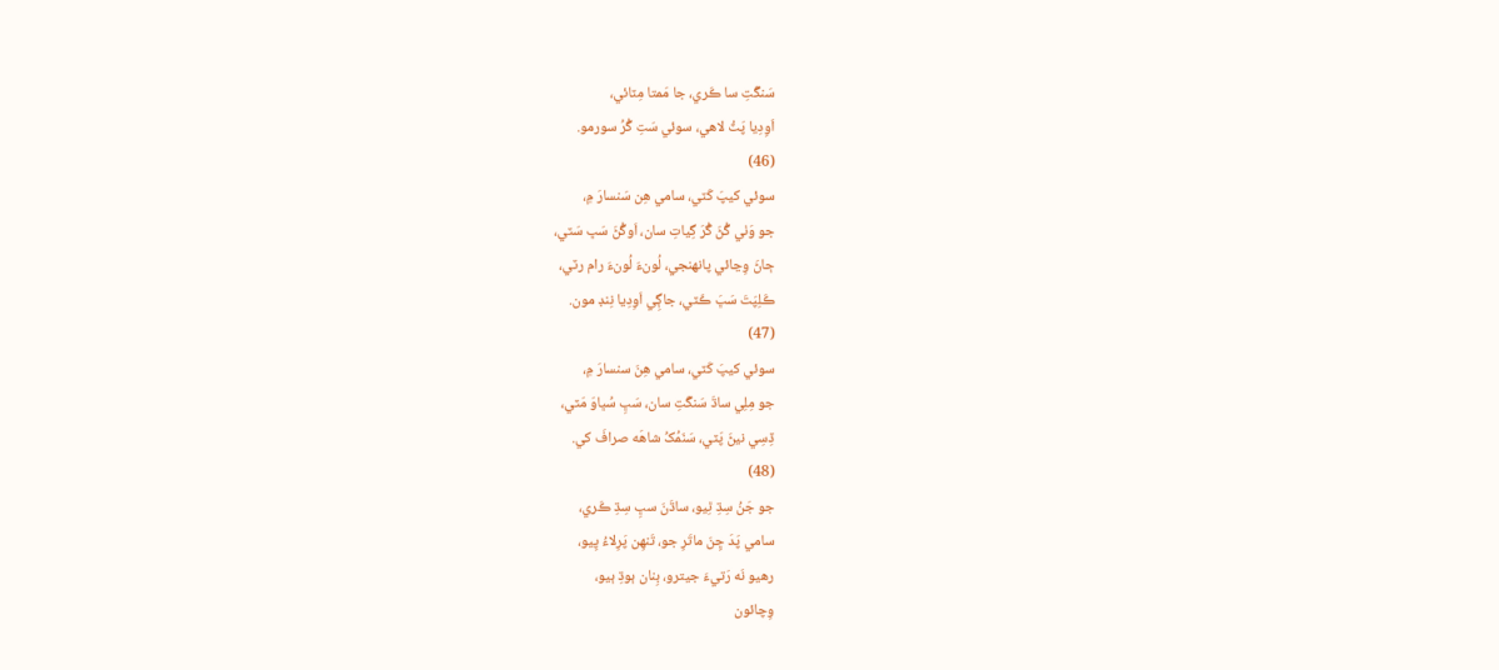سَنگَتِ سا ڪَري، جا مَمتا مِٽائي،
اَوِدِيا پَٽُ لاهي، سوئي سَتِ گُرُ سورمو.
(46)
سوئي کيپَ کَٽي، سامي هِن سَنسارَ ۾،
جو وَٺي گُڻَ گُرَ گِياتِ سان، اَوگُڻَ سَڀ سَٽي،
ڄاڻَ وِڃائي پانهنجي، لُونءَ لُونءَ رام رٽي،
ڪَلِپَتَ سَڀَ ڪَٽي، جاڳِي اَوِدِيا نِنڊ مون.
(47)
سوئي کيپَ کَٽي، سامي هِنَ سنسارَ ۾،
جو مِلِي ساڌَ سَنگَتِ سان، سَڀِ سُڀاوَ مَٽي،
ڏِسِي نيڻَ پَٽي، سَنَمُکُ شاهَه صرافَ کي.
(48)
جو جَنُ سِڌِ ٿِيو، ساڌَنَ سڀِ سِڌِ ڪَري،
سامي پَدَ ڇِنَ ماتَرِ جو، تَنهِن پَرِلاءُ پِيو،
رهيو نَه رَتيءَ جيترو، بِنان ٻوڌِ ٻيو،
وِچائون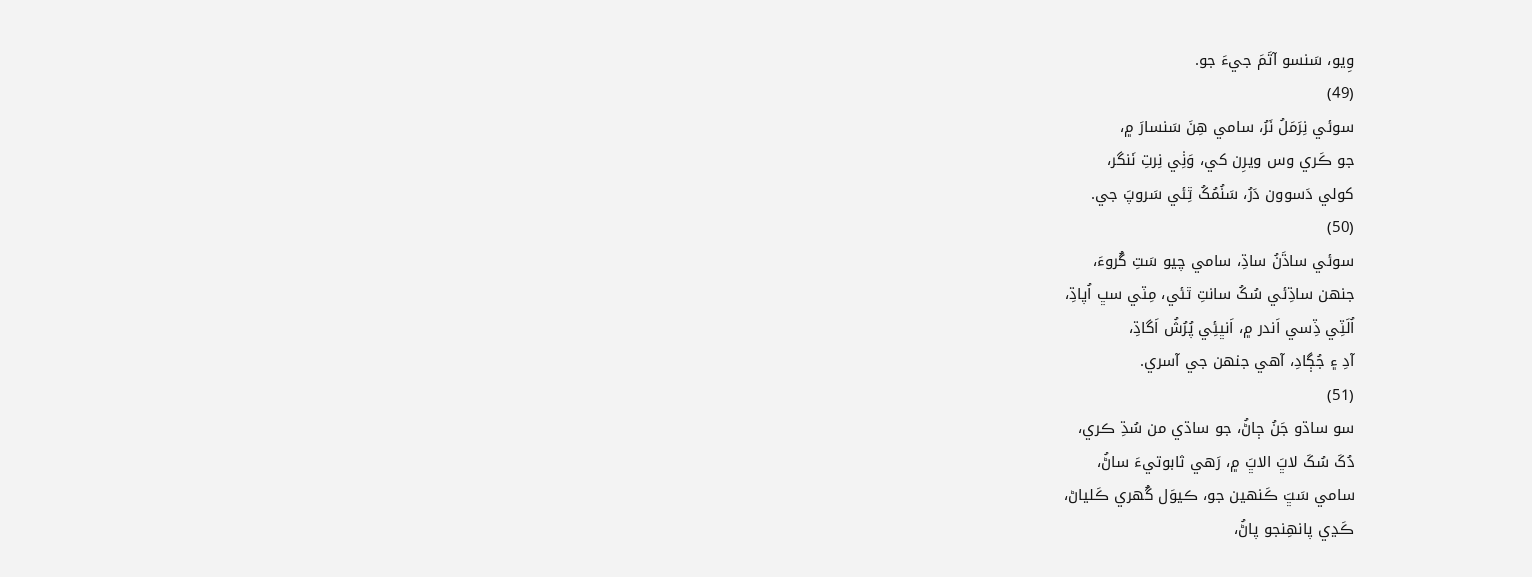وِيو، سَنسو آتَمَ جيءَ جو.
(49)
سوئي نِرَمَلُ نَرُ، سامي هِنَ سَنسارَ ۾،
جو ڪَري وس ويرِن کي، وَٺِي نِرتِ نَنگر،
کولي دَسوون دَرُ، سَنُمُکُ ٿِئي سَروپَ جي.
(50)
سوئي ساڌَنُ ساڌِ، سامي چيو سَتِ گُروءَ،
جنهن ساڌِئي سُکُ سانتِ ٿئي، مِٽي سڀ اُپاڌِ،
اُلَٽِي ڏِسي اَندر ۾، اَنڀئِي پُرُشُ اَگاڌِ،
آدِ ۽ جُڳادِ، آهي جنهن جي آسري.
(51)
سو ساڌو جَنُ ڄاڻُ، جو ساڌي من سُڌِ ڪري،
دُکَ سُکَ لاڀَ الاڀَ ۾، رَهي ثابوتيءَ ساڻُ،
سامي سَڀَ ڪَنهين جو، ڪيوَل گُهري ڪَلياڻ،
ڪَڍي پانهِنجو پاڻُ،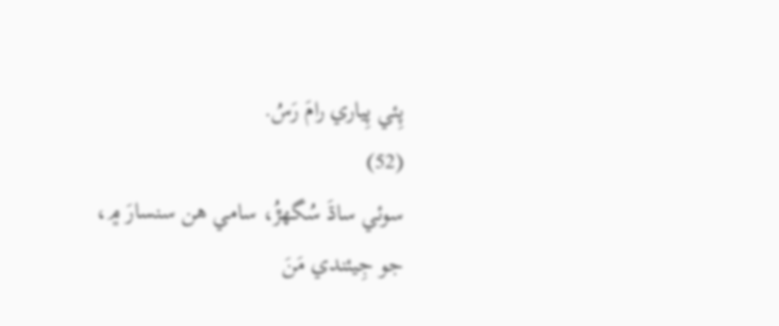پِئي پِياري رامَ رَسُ.
(52)
سوئي ساڌَ سُگهڙُ، سامي هن سنسارَ ۾،
جو جِيئندي مَنَ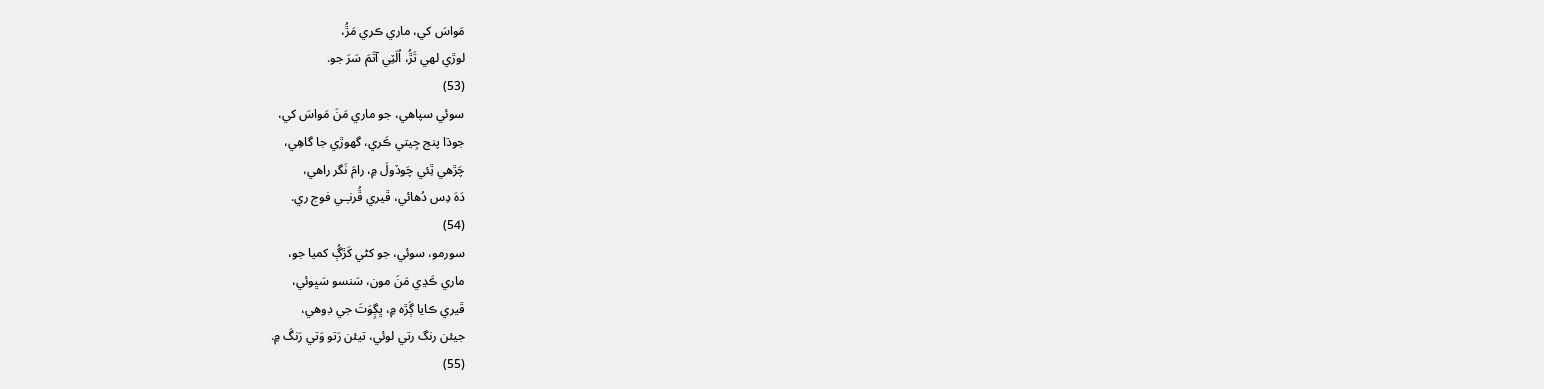مَواسَ کي، ماري ڪري مَڙُ،
لوڙي لهي تَڙُ، اُلَٽِي آتَمَ سَرَ جو.
(53)
سوئي سپاهي، جو ماري مَنَ مَواسَ کي،
جوڌا پنج جِيتي ڪَري، گهوڙي جا گاهِي،
چَڙهي ٿِئي چَوڏولَ ۾، رامَ نَگر راهي،
دَهَ دِس دُهائي، ڦيري ڦُرنـٖـي فوج ري.
(54)
سورمو، سوئي، جو کڻي کَڙڳُ کميا جو،
ماري ڪَڍي مَنَ مون، سَنسو سَڀوئي،
ڦيري ڪايا ڳَڙه ۾، ڀڳِوَتَ جي ڊوهي،
جيئن رنگ رتي لوئي، تيئن رَتو وَتي رَنگَ ۾.
(55)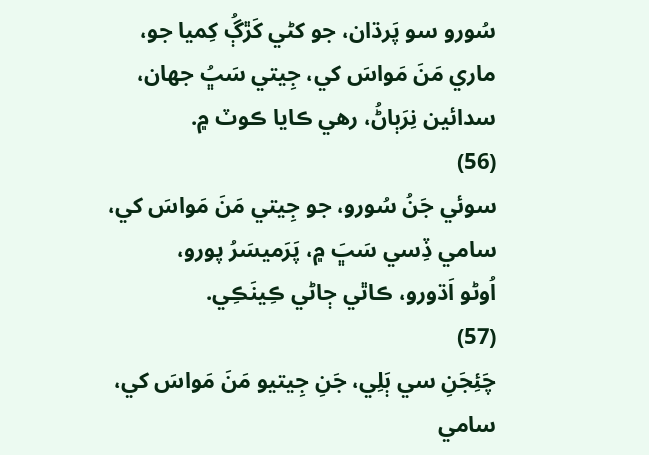سُورو سو پَرڌان، جو کڻي کَڙڳُ کِميا جو،
ماري مَنَ مَواسَ کي، جِيتي سَڀُ جهان،
سدائين نِرَٻاڻُ، رهي ڪايا ڪوٽ ۾.
(56)
سوئي جَنُ سُورو، جو جِيتي مَنَ مَواسَ کي،
سامي ڏِسي سَڀَ ۾، پَرَميسَرُ پورو،
اُوڻو اَڌورو، ڪاٿي ڄاڻي ڪِينَڪِي.
(57)
چَئِجَنِ سي ٻَلِي، جَنِ جِيتيو مَنَ مَواسَ کي،
سامي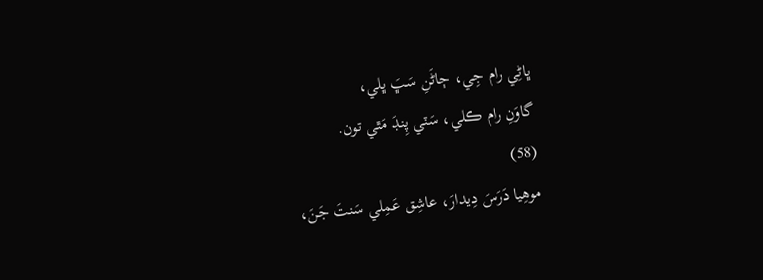ڀاڻِي رام جِي، ڄاڻَنِ سَڀَ ڀلي،
گاوَنِ رام ڪلي، سَٽي پِنڊَ مَٿي تون.
(58)
موهِيا دَرَسَ دِيدارَ، عاشِق عَمِلي سَنتَ جَنَ،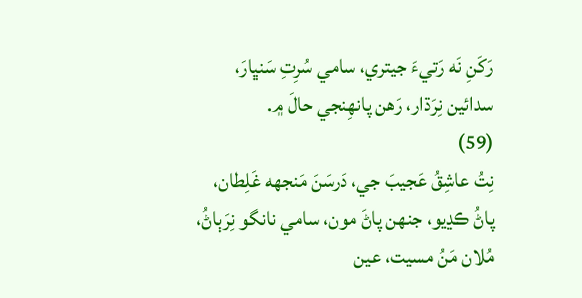رَکَنِ نَه رَتيءَ جيتري، سامي سُرِتِ سَنڀارَ،
سدائين نِرَڌار، رَهن پانهِنجي حالَ ۾.
(59)
نِتُ عاشِقُ عَجيبَ جي، دَرسَنَ مَنجهه غَلِطان،
پاڻُ ڪڍيو، جنهن پاڻَ مون، سامي نانگو نِرَٻاڻُ،
مُلان مَنُ مسيت، عين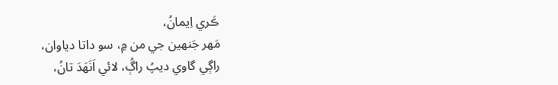ڪَري اِيمانُ،
مَهر جَنهين جي من ۾، سو داتا دياوان،
راڳي گاوي ديپُ راڳُ، لائي اَنَهَدَ تانُ،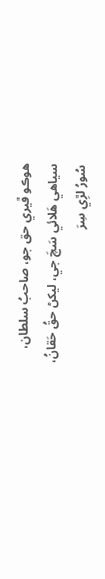هوڪو ڦيري حق جو، صاحبُ سلطان،
سياهي هَلائي سَچَ جي، ليکڻ حقُ حَقانُ،
سُورُ لڙِي سِرَ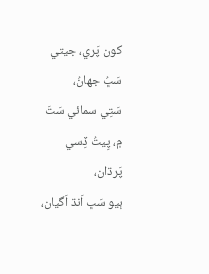کون پَري، جيتي سَڀُ جهانُ،
سَتِي سمائي سَتَ ۾، پِيتُ ڏِسي پَرڌان،
ٻيو سَڀ اَنڌ اَگيان،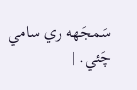سَمجَهه ري سامي چَئي. |